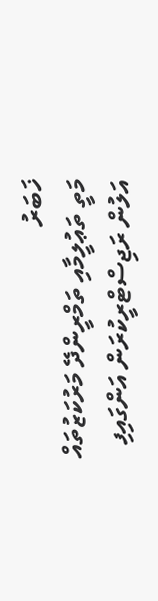ޚަބަރު
މަތީ ތަޢުލީމާއި ތަމްރީންދޭ މަރުކަޒުތައް އަލުން ރަޖިސްޓްރީކުރަން އަންގައިފި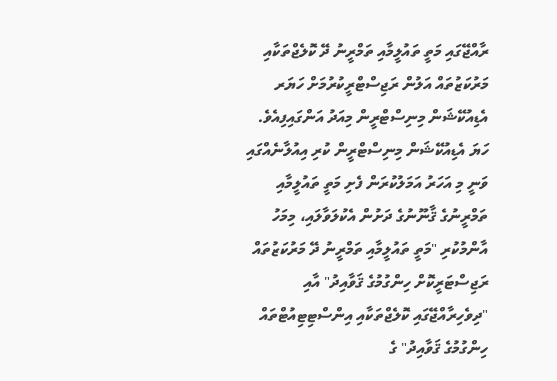ރާއްޖޭގައި މަތީ ތައުލީމާއި ތަމްރީނު ދޭ ކޮލެޖްތަކާއި މަރުކަޒުތައް އަލުން ރަޖިސްޓްރީކުރުމަށް ހަޔަރ އެޑިއުކޭޝަން މިނިސްޓްރީން މިއަދު އަންގައިފިއެވެ.
ހަޔަ އެޑިއުކޭޝަން މިނިސްޓްރީން ކުރި އިއުލާނެއްގައި ވަނީ މި އަހަރު އަމަލުކުރަން ފެށި މަތީ ތައުލީމާއި ތަމްރީނުގެ ޤާނޫނުގެ ދަށުން އެކުލަވާލައި، މިމަހު އާންމުކުރި "މަތީ ތައުލީމާއި ތަމްރީނު ދޭ މަރުކަޒުތައް ރަޖިސްޓަރީކޮށް ހިންގުމުގެ ޤަވާއިދު" އާއި "ދިވެހިރާއްޖޭގައި ކޮލެޖްތަކާއި އިންސްޓިޓިއުޓްތައް ހިންގުމުގެ ޤަވާއިދު" ގެ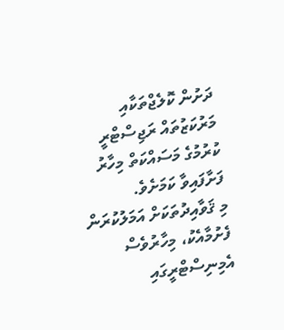ދަށުން ކޮލެޖްތަކާއި މަރުކަޒުތައް ރަޖިސްޓްރީ ކުރުމުގެ މަސައްކަތް މިހާރު ފަށާފައިވާ ކަމަށެވެ.
މި ޤަވާއިދުތަކަށް އަމަލުކުރަން ފެށުމާއެކު، މިހާރުވެސް އެމިނިސްޓްރީގައި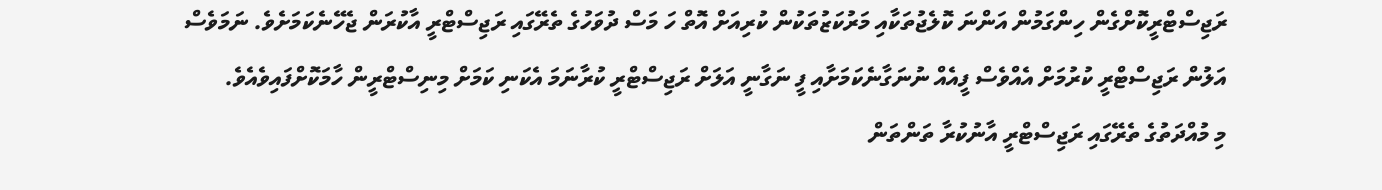ރަޖިސްޓްރީކޮށްގެން ހިންގަމުން އަންނަ ކޮލެޖުތަކާއި މަރުކަޒުތަކުން ކުރިއަށް އޮތް ހަ މަސް ދުވަހުގެ ތެރޭގައި ރަޖިސްޓްރީ އާކުރަން ޖެހޭނެކަމަށެވެ. ނަމަވެސް އަލުން ރަޖިސްޓްރީ ކުރުމަށް އެއްވެސް ފީއެއް ނުނަގާނެކަމަށާއި ފީ ނަގާނީ އަލަށް ރަޖިސްޓްރީ ކުރާނަމަ އެކަނި ކަމަށް މިނިސްޓްރީން ހާމަކޮށްފައިވެއެވެ.
މި މުއްދަތުގެ ތެރޭގައި ރަޖިސްޓްރީ އާނުކުރާ ތަންތަން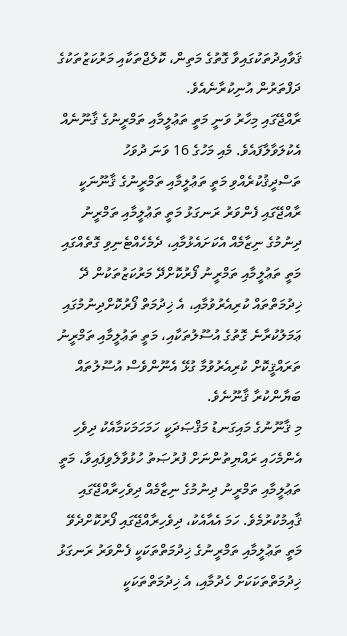ޤަވާއިދުތަކުގައިވާ ގޮތުގެ މަތިން، ކޮލެޖްތަކާއި މަރުކަޒުތަކުގެ ދަފްތަރުން އުނިކުރާނެއެވެ.
ރާއްޖޭގައި މިހާރު ވަނީ މަތީ ތަޢުލީމާއި ތަމްރީނުގެ ޤާނޫނެއް އެކުލަވާލާފައެވެ. މެއި މަހުގެ 16 ވަނަ ދުވަހު ތަސްދީޤުކުރެއްވި މަތީ ތަޢުލީމާއި ތަމްރީނުގެ ޤާނޫނަކީ ރާއްޖޭގައި ފެންވަރު ރަނގަޅު މަތީ ތަޢުލީމާއި ތަމްރީނު ދިނުމުގެ ނިޒާމެއް އެކަށައެޅުމާއި، ދެމެހެއްޓެނިވި ގޮތެއްގައި މަތީ ތަޢުލީމާއި ތަމްރީނު ފޯރުކޮށްދޭ މަރުކަޒުތަކުން ދޭ ޚިދުމަތްތައް ކުރިއެރުވުމާއި، އެ ޚިދުމަތް ފޯރުކޮށްދިނުމުގައި ޢަމަލުކުރާނެ ގޮތުގެ އުސޫލުތަކާއި، މަތީ ތަޢުލީމާއި ތަމްރީނު ތަރައްޤީކޮށް ކުރިއެރުވުމާ ގުޅޭ އެނޫންވެސް އުސޫލުތައް ބަޔާންކުރާ ޤާނޫނެވެ.
މި ޤާނޫނުގެ މައިގަނޑު މަޤްޞަދަކީ ހަމަހަމަކަމާއެކު ދިވެހި އެންމެހައި ރައްޔިތުންނަށް ފުރުޞަތު ހުޅުވާލެވިފައިވާ، މަތީ ތަޢުލީމާއި ތަމްރީނު ދިނުމުގެ ނިޒާމެއް ދިވެހިރާއްޖޭގައި ޤާއިމުކުރުމެވެ. ހަމަ އެއާއެކު، ދިވެހިރާއްޖޭގައި ފޯރުކޮށްދެވޭ މަތީ ތަޢުލީމާއި ތަމްރީނުގެ ޚިދުމަތްތަކަކީ ފެންވަރު ރަނގަޅު ޚިދުމަތްތަކަކަށް ހެދުމާއި، އެ ޚިދުމަތްތަކަކީ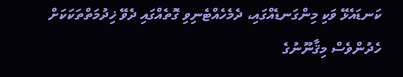ކަނޑައެޅޭ ވަކި މިންގަނޑެއްގައި، ދެމެހެއްޓެނިވި ގޮތެއްގައި ދެވޭ ޚިދުމަތްތަކަކަށް ހެދުންވެސް މިޤާނޫނުގެ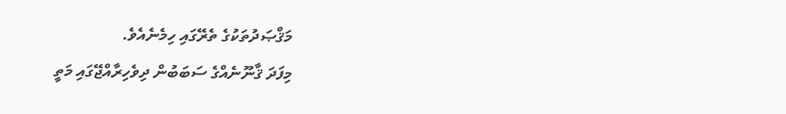މަޤްޞަދުތަކުގެ ތެރޭގައި ހިމެނެއެވެ.
މިފަދަ ޤާނޫނެއްގެ ސަބަބުން ދިވެހިރާއްޖޭގައި މަތީ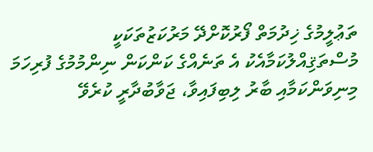ތަޢުލީމުގެ ޚިދުމަތް ފޯރުކޮށްދޭ މަރުކަޒުތަކަކީ މުސްތަޤިއްލުކަމާއެކު އެ ތަނެއްގެ ކަންކަން ނިންމުމުގެ ފުރިހަމަ މިނިވަންކަމާއި ބާރު ލިބިފައިވާ، ޖަވާބުދާރީ ކުރެވޭ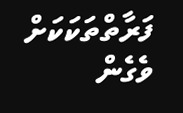ފަރާތްތަކަކަށް ވެގެން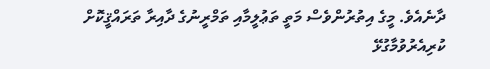ދާނެއެވެ. މީގެ އިތުރުންވެސް މަތީ ތަޢުލީމާއި ތަމްރީނުގެ ދާއިރާ ތަރައްޤީކޮށް ކުރިއެރުވުމާގުޅޭ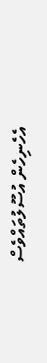އެހެނިހެން އުސޫލުތައްވެސް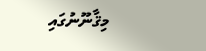މިޤާނޫނުގައި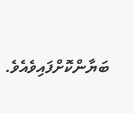ބަޔާންކޮށްފައިވެއެވެ.